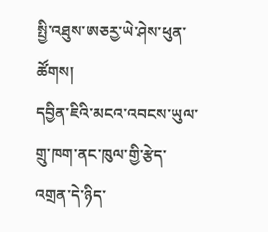སྤྱི་འཐུས་ཨཅརྱ་ཡེ་ཤེས་ཕུན་ཚོགས།
དབྱིན་ཇིའི་མངའ་འབངས་ཡུལ་གྲུ་ཁག་ནང་ཁུལ་གྱི་རྩེད་འགྲན་དེ་ཉིད་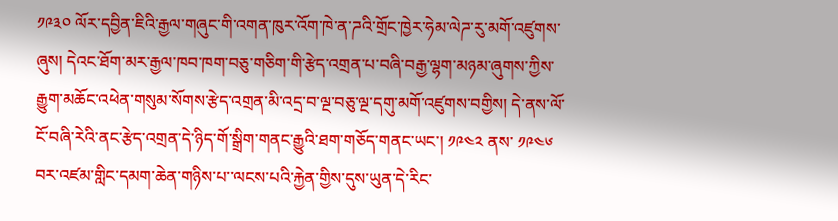༡༩༣༠ ལོར་དབྱིན་ཇིའི་རྒྱལ་གཞུང་གི་འགན་ཁུར་འོག་ཁེ་ན་ཌའི་གྲོང་ཁྱེར་ཧེམ་ལེཌ་རུ་མགོ་འཛུགས་ཞུས། དེའང་ཐོག་མར་རྒྱལ་ཁབ་ཁག་བཅུ་གཅིག་གི་རྩེད་འགྲན་པ་བཞི་བརྒྱ་ལྷག་མཉམ་ཞུགས་ཀྱིས་རྒྱུག་མཆོང་འཕེན་གསུམ་སོགས་རྩེད་འགྲན་མི་འདྲ་བ་ལྔ་བཅུ་ལྔ་དགུ་མགོ་འཛུགས་བགྱིས། དེ་ནས་ལོ་ངོ་བཞི་རེའི་ནང་རྩེད་འགྲན་དེ་ཉིད་གོ་སྒྲིག་གནང་རྒྱུའི་ཐག་གཅོད་གནང་ཡང་། ༡༩༤༢ ནས་ ༡༩༤༦ བར་འཛམ་གླིང་དམག་ཆེན་གཉིས་པ་་ལངས་པའི་རྐྱེན་གྱིས་དུས་ཡུན་དེ་རིང་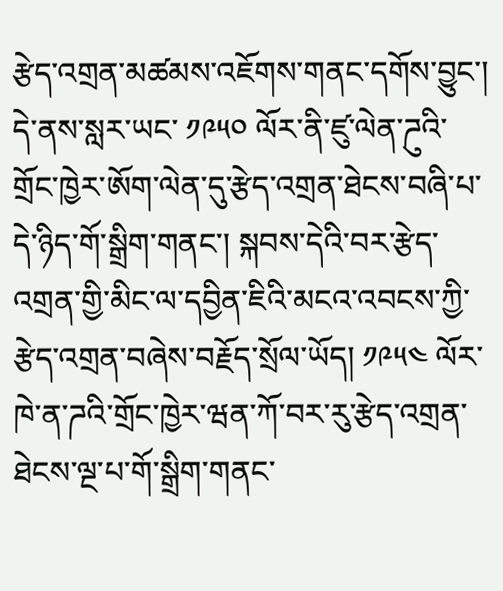རྩེད་འགྲན་མཚམས་འཇོགས་གནང་དགོས་བྱུང་། དེ་ནས་སླར་ཡང་ ༡༩༥༠ ལོར་ནི་ཛུ་ལེན་ཌུའི་གྲོང་ཁྱེར་ཨོག་ལེན་དུ་རྩེད་འགྲན་ཐེངས་བཞི་པ་དེ་ཉིད་གོ་སྒྲིག་གནང་། སྐབས་དེའི་བར་རྩེད་འགྲན་གྱི་མིང་ལ་དབྱིན་ཇིའི་མངའ་འབངས་ཀྱི་རྩེད་འགྲན་བཞེས་བརྗོད་སྲོལ་ཡོད། ༡༩༥༤ ལོར་ཁེ་ན་ཌའི་གྲོང་ཁྱེར་ཝན་ཀོ་བར་རུ་རྩེད་འགྲན་ཐེངས་ལྔ་པ་གོ་སྒྲིག་གནང་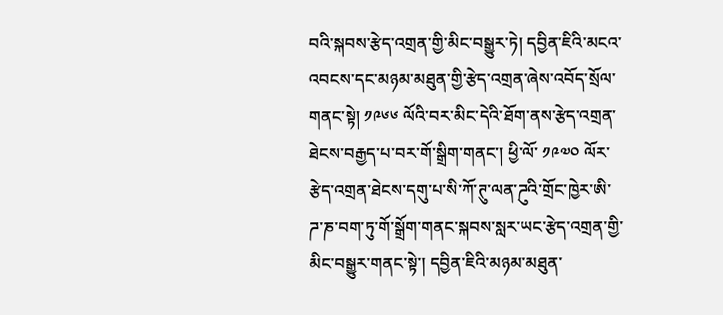བའི་སྐབས་རྩེད་འགྲན་གྱི་མིང་བསྒྱུར་ཏེ། དབྱིན་ཇིའི་མངའ་འབངས་དང་མཉམ་མཐུན་གྱི་རྩེད་འགྲན་ཞེས་འབོད་སྲོལ་གནང་སྟེ། ༡༩༦༦ ལོའི་བར་མིང་དེའི་ཐོག་ནས་རྩེད་འགྲན་ཐེངས་བརྒྱད་པ་བར་གོ་སྒྲིག་གནང་། ཕྱི་ལོ་ ༡༩༧༠ ལོར་རྩེད་འགྲན་ཐེངས་དགུ་པ་སི་ཀོ་ཊུ་ལན་ཌུའི་གྲོང་ཁྱེར་ཨི་ཌ་ཎ་བག་ཏུ་གོ་སྒྲོག་གནང་སྐབས་སླར་ཡང་རྩེད་འགྲན་གྱི་མིང་བསྒྱུར་གནང་སྟེ་། དབྱིན་ཇིའི་མཉམ་མཐུན་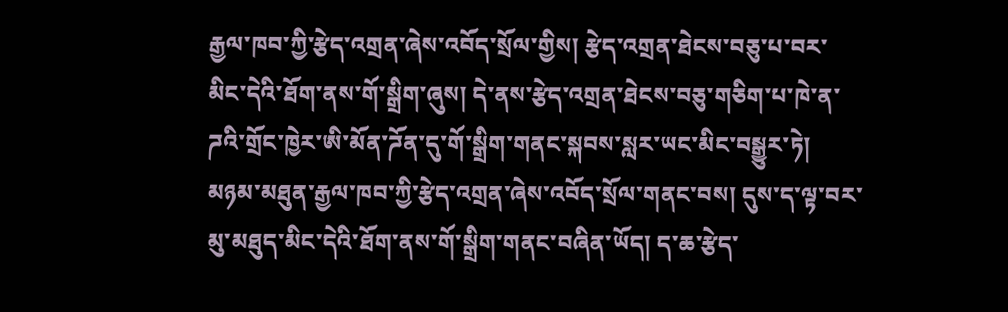རྒྱལ་ཁབ་ཀྱི་རྩེད་འགྲན་ཞེས་འབོད་སྲོལ་གྱིས། རྩེད་འགྲན་ཐེངས་བཅུ་པ་བར་མིང་དེའི་ཐོག་ནས་གོ་སྒྲིག་ཞུས། དེ་ནས་རྩེད་འགྲན་ཐེངས་བཅུ་གཅིག་པ་ཁེ་ན་ཌའི་གྲོང་ཁྱེར་ཨི་མོན་ཌོན་དུ་གོ་སྒྲིག་གནང་སྐབས་སླར་ཡང་མིང་བསྒྱུར་ཏེ། མཉམ་མཐུན་རྒྱལ་ཁབ་ཀྱི་རྩེད་འགྲན་ཞེས་འབོད་སྲོལ་གནང་བས། དུས་ད་ལྟ་བར་མུ་མཐུད་མིང་དེའི་ཐོག་ནས་གོ་སྒྲིག་གནང་བཞིན་ཡོད། ད་ཆ་རྩེད་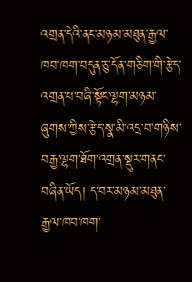འགྲན་དེའི་ནང་མཉམ་མཐུན་རྒྱལ་ཁབ་ཁག་བདུན་ཅུ་དོན་གཅིག་གི་རྩེད་འགྲན་པ་བཞི་སྟོང་ལྷག་མཉམ་ཞུགས་ཀྱིས་རྩེད་སྣ་མི་འདྲ་བ་གཉིས་བརྒྱ་ལྷག་ཐོག་འགྲན་སྡུར་གནང་བཞིན་ཡོད། ད་བར་མཉམ་མཐུན་རྒྱལ་ཁབ་ཁག་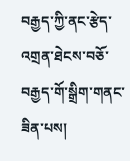བརྒྱད་ཀྱི་ནང་རྩེད་འགྲན་ཐེངས་བཅོ་བརྒྱད་གོ་སྒྲིག་གནང་ཟིན་པས།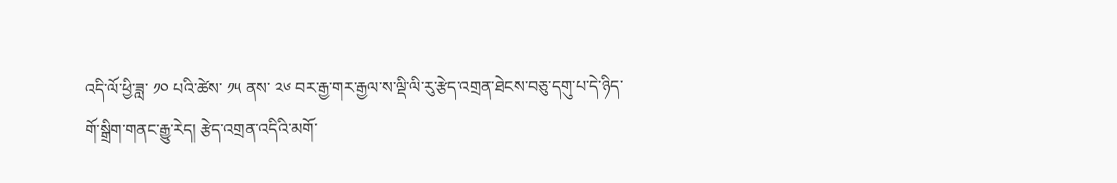འདི་ལོ་ཕྱི་ཟླ་ ༡༠ པའི་ཚེས་ ༡༥ ནས་ ༢༦ བར་རྒྱ་གར་རྒྱལ་ས་ལྡི་ལི་རུ་རྩེད་འགྲན་ཐེངས་བཅུ་དགུ་པ་དེ་ཉིད་གོ་སྒྲིག་གནང་རྒྱུ་རེད། རྩེད་འགྲན་འདིའི་མགོ་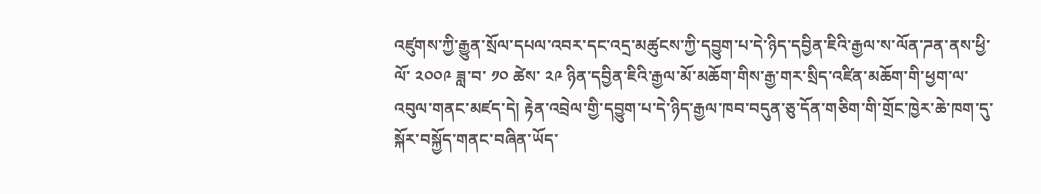འཛུགས་ཀྱི་རྒྱུན་སྲོལ་དཔལ་འབར་དང་འདྲ་མཚུངས་ཀྱི་དབྱུག་པ་དེ་ཉིད་དབྱིན་ཇིའི་རྒྱལ་ས་ལོན་ཌན་ནས་ཕྱི་ལོ་ ༢༠༠༩ ཟླ་བ་ ༡༠ ཚེས་ ༢༩ ཉིན་དབྱིན་ཇིའི་རྒྱལ་མོ་མཆོག་གིས་རྒྱ་གར་སྲིད་འཛིན་མཆོག་གི་ཕྱག་ལ་འབུལ་གནང་མཛད་དེ། རྟེན་འབྲེལ་གྱི་དབྱུག་པ་དེ་ཉིད་རྒྱལ་ཁབ་བདུན་ཅུ་དོན་གཅིག་གི་གྲོང་ཁྱེར་ཆེ་ཁག་དུ་སྐོར་བསྐྱོད་གནང་བཞིན་ཡོད་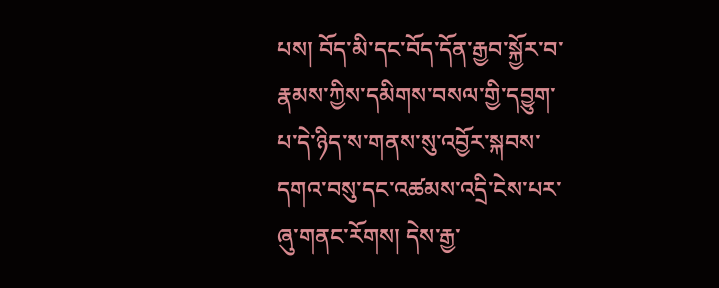པས། བོད་མི་དང་བོད་དོན་རྒྱབ་སྐྱོར་བ་རྣམས་ཀྱིས་དམིགས་བསལ་གྱི་དབྱུག་པ་དེ་ཉིད་ས་གནས་སུ་འབྱོར་སྐབས་དགའ་བསུ་དང་འཚམས་འདྲི་ངེས་པར་ཞུ་གནང་རོགས། དེས་རྒྱ་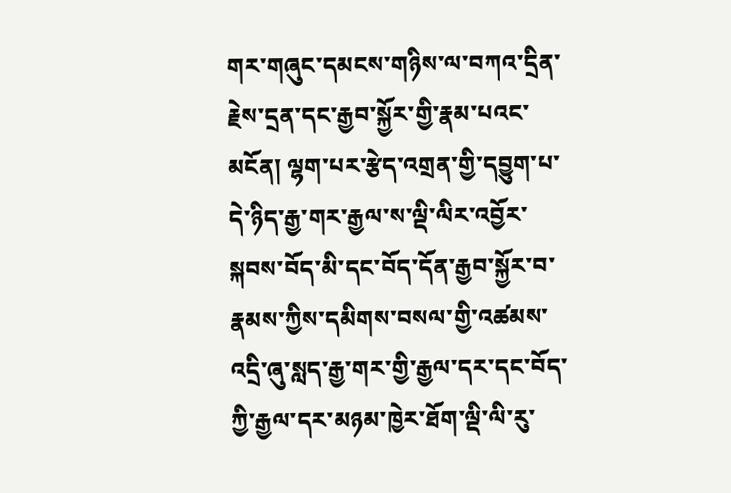གར་གཞུང་དམངས་གཉིས་ལ་བཀའ་དྲིན་རྗེས་དྲན་དང་རྒྱབ་སྐྱོར་གྱི་རྣམ་པའང་མངོན། ལྷག་པར་རྩེད་འགྲན་གྱི་དབྱུག་པ་དེ་ཉིད་རྒྱ་གར་རྒྱལ་ས་ལྡི་ལིར་འབྱོར་སྐབས་བོད་མི་དང་བོད་དོན་རྒྱབ་སྐྱོར་བ་རྣམས་ཀྱིས་དམིགས་བསལ་གྱི་འཚམས་འདྲི་ཞུ་སླད་རྒྱ་གར་གྱི་རྒྱལ་དར་དང་བོད་ཀྱི་རྒྱལ་དར་མཉམ་ཁྱེར་ཐོག་ལྡི་ལི་རུ་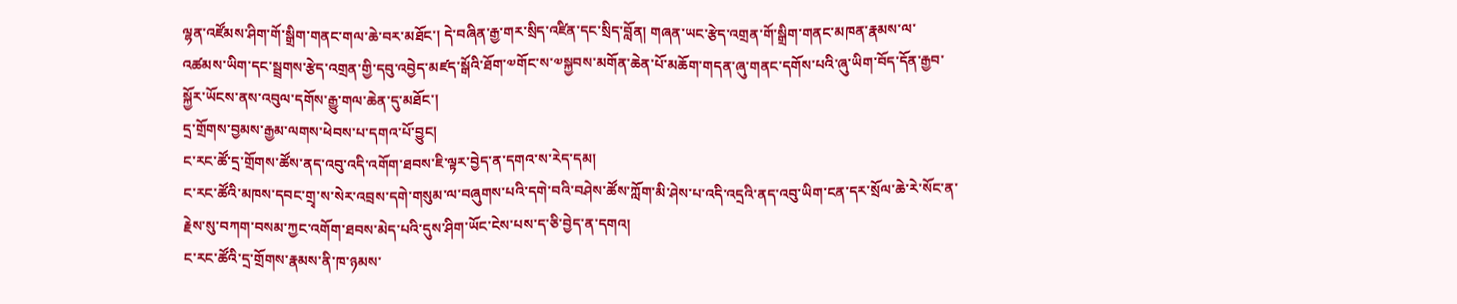ལྷན་འཛོམས་ཤིག་གོ་སྒྲིག་གནང་གལ་ཆེ་བར་མཐོང་། དེ་བཞིན་རྒྱ་གར་སྲིད་འཛིན་དང་སྲིད་བློན། གཞན་ཡང་རྩེད་འགྲན་གོ་སྒྲིག་གནང་མཁན་རྣམས་ལ་འཚམས་ཡིག་དང་སྦྲགས་རྩེད་འགྲན་གྱི་དབུ་འབྱེད་མཛད་སྒོའི་ཐོག་༧གོང་ས་༧སྐྱབས་མགོན་ཆེན་པོ་མཆོག་གདན་ཞུ་གནང་དགོས་པའི་ཞུ་ཡིག་བོད་དོན་རྒྱབ་སྐྱོར་ཡོངས་ནས་འབུལ་དགོས་རྒྱུ་གལ་ཆེན་དུ་མཐོང་།
དྲ་གྲོགས་བྱམས་རྒྱམ་ལགས་ཕེབས་པ་དགའ་པོ་བྱུང།
ང་རང་ཚོ་དྲ་གྲོགས་ཚོས་ནད་འབུ་འདི་འགོག་ཐབས་ཇི་ལྟར་བྱེད་ན་དགའ་ས་རེད་དམ།
ང་རང་ཚོའི་མཁས་དབང་གྲྭ་ས་སེར་འབྲས་དགེ་གསུམ་ལ་བཞུགས་པའི་དགེ་བའི་བཤེས་ཚོས་ཀློག་མི་ཤེས་པ་འདི་འདྲའི་ནད་འབུ་ཡིག་ངན་དར་སྲོལ་ཆེ་རེ་སོང་ན་རྗེས་སུ་བཀག་བསམ་ཀྱང་འགོག་ཐབས་མེད་པའི་དུས་ཤིག་ཡོང་ངེས་པས་ད་ཅི་བྱེད་ན་དགའ།
ང་རང་ཚོའི་དྲ་གྲོགས་རྣམས་ནི་ཁ་ཉམས་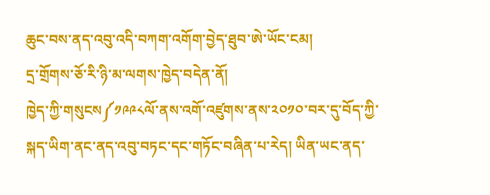ཆུང་བས་ནད་འབུ་འདི་བཀག་འགོག་བྱེད་ཐུབ་ཨེ་ཡོང་ངམ།
དྲ་གྲོགས་ཅོ་རི་ཉི་མ་ལགས་ཁྱེད་བདེན་ནོ།
ཁྱེད་ཀྱི་གསུངས༼༡༩༩༨ལོ་ནས་འགོ་འཛུགས་ནས་༢༠༡༠་བར་དུ་བོད་ཀྱི་སྐད་ཡིག་ནང་ནད་འབུ་བཏང་དང་གཏོང་བཞིན་པ་རེད། ཡིན་ཡང་ནད་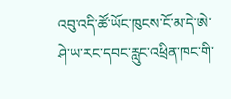འབུ་འདི་ཚོ་ཡོང་ཁུངས་ངོ་མ་དེ་ཨེ་ཤེ་ཡ་རང་དབང་རླུང་འཕྲིན་ཁང་གི་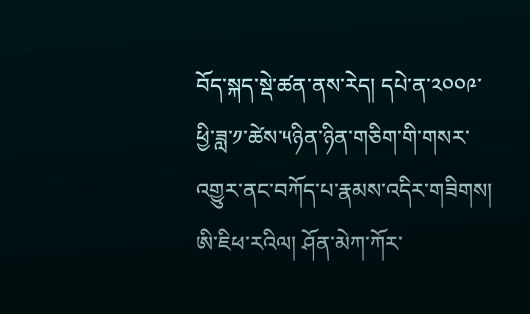བོད་སྐད་སྡེ་ཚན་ནས་རེད། དཔེ་ན་༢༠༠༩་ཕྱི་ཟླ་༡་ཚེས་༥ཉིན་ཉིན་གཅིག་གི་གསར་འགྱུར་ནང་བཀོད་པ་རྣམས་འདིར་གཟིགས།
ཨི་ཇིཕ་རའིལ། ཤོན་མེཀ་ཀོར་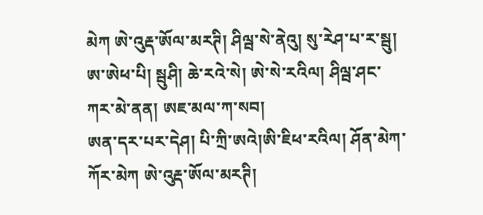མེཀ ཨེ་འུརྡ་ཨོལ་མརཊི། ཤིལྦ་སེ་ནེའུ། སུ་རེཤ་པ་ར་སྦུ།
ཨ་ཨེཕ་པི། སྦུཤི། ཆེ་རའེ་སེ། ཨེ་སེ་རའིལ། ཤིལྦ་ཤང་ཀར་མེ་ནན། ཨཇ་མལ་ཀ་སབ།
ཨན་དར་པར་དེཤ། པི་ཀྲི་ཨའེ།ཨི་ཇིཕ་རའིལ། ཤོན་མེཀ་ཀོར་མེཀ ཨེ་འུརྡ་ཨོལ་མརཊི།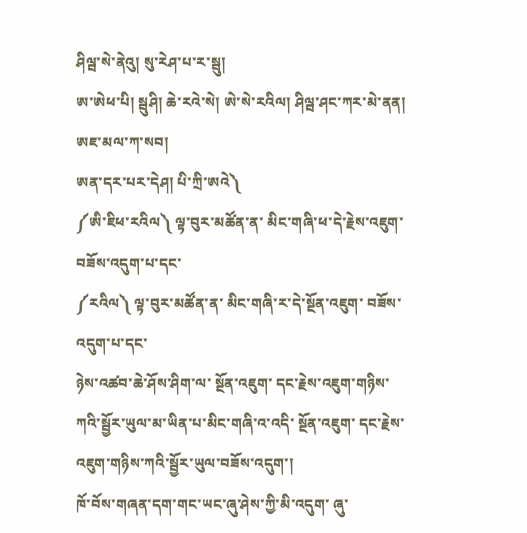ཤིལྦ་སེ་ནེའུ། སུ་རེཤ་པ་ར་སྦུ།
ཨ་ཨེཕ་པི། སྦུཤི། ཆེ་རའེ་སེ། ཨེ་སེ་རའིལ། ཤིལྦ་ཤང་ཀར་མེ་ནན། ཨཇ་མལ་ཀ་སབ།
ཨན་དར་པར་དེཤ། པི་ཀྲི་ཨའེ༽
༼ཨི་ཇིཕ་རའིལ༽ ལྟ་བུར་མཚོན་ན་ མིང་གཞི་ཕ་དེ་རྗེས་འཇུག་བཟོས་འདུག་པ་དང་
༼རའིལ༽ ལྟ་བུར་མཚོན་ན་ མིང་གཞི་ར་དེ་སྔོན་འཇུག་ བཟོས་འདུག་པ་དང་
ཉེས་འཚབ་ཆེ་ཤོས་ཤིག་ལ་ སྔོན་འཇུག་ དང་རྗེས་འཇུག་གཉིས་ཀའི་སྦྱོར་ཡུལ་མ་ཡིན་པ་མིང་གཞི་འ་འདི་ སྔོན་འཇུག་ དང་རྗེས་འཇུག་གཉིས་ཀའི་སྦྱོར་ཡུལ་བཟོས་འདུག་།
ཁོ་བོས་གཞན་དག་གང་ཡང་ཞུ་ཤེས་ཀྱི་མི་འདུག་ ཞུ་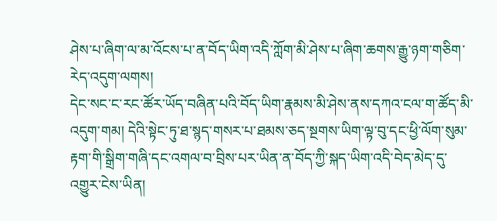ཤེས་པ་ཞིག་ལ་མ་འོངས་པ་ན་བོད་ཡིག་འདི་ཀློག་མི་ཤེས་པ་ཞིག་ཆགས་རྒྱུ་ཉག་གཅིག་རེད་འདུག་ལགས།
དེང་སང་ང་རང་ཚོར་ཡོད་བཞིན་པའི་བོད་ཡིག་རྣམས་མི་ཤེས་ནས་དཀའ་ངལ་ག་ཚོད་མི་འདུག་གམ། དེའི་སྟེང་ཏུ་ཐ་སྙད་གསར་པ་ཐམས་ཅད་སྔགས་ཡིག་ལྟ་བུ་དང་ཕྱི་ལོག་སུམ་རྟག་གི་སྒྲིག་གཞི་དང་འགལ་བ་བྲིས་པར་ཡིན་ན་བོད་ཀྱི་སྐད་ཡིག་འདི་བེད་མེད་དུ་འགྱུར་ངེས་ཡིན།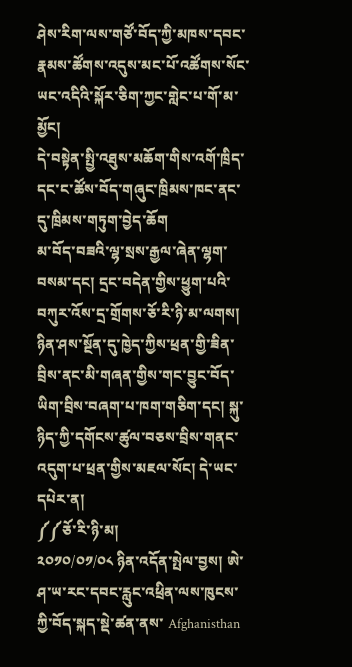ཤེས་རིག་ལས་གཙོ་བོད་ཀྱི་མཁས་དབང་རྣམས་ཚོགས་འདུས་མང་པོ་འཚོགས་སོང་ཡང་འདིའི་སྐོར་ཅིག་ཀྱང་གླེང་པ་གོ་མ་མྱོང།
དེ་བསྟེན་སྤྱི་འཐུས་མཆོག་གིས་འགོ་ཁྲིད་དང་ང་ཚོས་བོད་གཞུང་ཁྲིམས་ཁང་ནང་དུ་ཁྲིམས་གཏུག་བྱེད་ཆོག
མ་བོད་བཟའི་ལྷ་སྲས་རྒྱལ་ཞེན་ལྷག་བསམ་དང། དྲང་བདེན་གྱིས་ཕྱུག་པའི་བཀུར་འོས་དྲ་གྲོགས་ཅོ་རི་ཉི་མ་ལགས།
ཉིན་ཤས་སྔོན་དུ་ཁྱེད་ཀྱིས་ཕྲན་གྱི་ཟིན་བྲིས་ནང་མི་གཞན་གྱིས་གང་བྱུང་བོད་ཡིག་བྲིས་བཞག་པ་ཁག་གཅིག་དང། སྐུ་ཉིད་ཀྱི་དགོངས་ཚུལ་བཅས་བྲིས་གནང་འདུག་པ་ཕྲན་གྱིས་མཇལ་སོང། དེ་ཡང་དཔེར་ན།
༼༼ཅོ་རི་ཉི་མ།
༢༠༡༠/༠༡/༠༨ ཉིན་འདོན་སྤེལ་བྱས། ཨེ་ཤ་ཡ་རང་དབང་རླུང་འཕྲིན་ལས་ཁུངས་ཀྱི་བོད་སྐད་སྡེ་ཚན་ནས་ Afghanisthan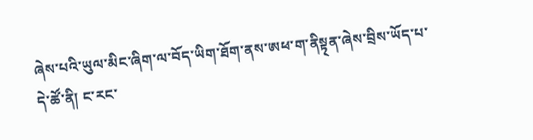ཞེས་པའི་ཡུལ་མིང་ཞིག་ལ་བོད་ཡིག་ཐོག་ནས་ཨཕ་ག་ནིསྟ྄ན་ཞེས་བྲིས་ཡོད་པ་དེ་ཚོ་ནི། ང་རང་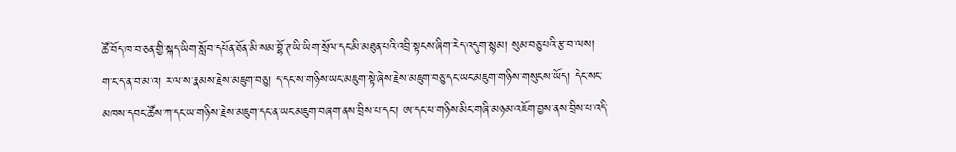ཚོ་བོད་ཁ་བ་ཅན་གྱི་སྐད་ཡིག་སློབ་དཔོན་ཐོན་མི་སམ་བྷོ་ཊ་ཡི་ཡིག་སྲོལ་དང་མི་མཐུན་པའི་འབྲི་སྟངས་ཞིག་རེད་འདུག་སྙམ། སུམ་བཅུ་པའི་རྩ་བ་ལས། ག་ང་ད་ན་བ་མ་འ། ར་ལ་ས་རྣམས་རྗེས་མཇུག་བཅུ། ད་དང་ས་གཉིས་ཡང་མཇུག་སྟེ་ཞེས་རྗེས་མཇུག་བཅུ་དང་ཡང་མཇུག་གཉིས་གསུངས་ཡོད། དེང་སང་མཁས་དབང་ཚོས་ཀ་དང་ཡ་གཉིས་རྗེས་མཇུག་དང་ན་ཡང་མཇུག་བཞག་ནས་བྲིས་པ་དང་། ཨ་དང་ཕ་གཉིས་མིང་གཞི་མཉམ་འཇོག་བྱས་ནས་བྲིས་པ་འདི་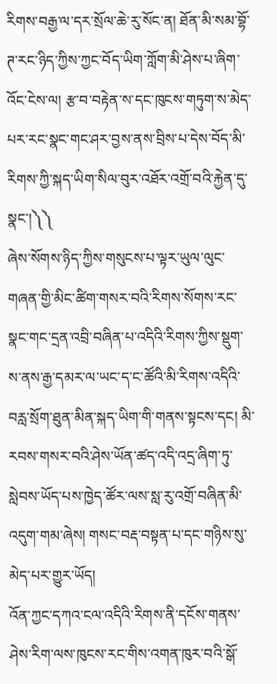རིགས་བརྒྱ་ལ་དར་སྲོལ་ཆེ་རུ་སོང་ན། ཐོན་མི་སམ་བྷོ་ཊ་རང་ཉིད་ཀྱིས་ཀྱང་བོད་ཡིག་ཀློག་མི་ཤེས་པ་ཞིག་འོང་ངེས་ལ། རྩ་བ་བརྟེན་ས་དང་ཁུངས་གཏུག་ས་མེད་པར་རང་སྣང་གང་ཤར་བྱས་ནས་བྲིས་པ་དེས་བོད་མི་རིགས་ཀྱི་སྐད་ཡིག་སིལ་བུར་འཐོར་འགྲོ་བའི་རྐྱེན་དུ་སྣང་།༽༽
ཞེས་སོགས་ཉིད་ཀྱིས་གསུངས་པ་ལྟར་ཡུལ་ལུང་གཞན་གྱི་མིང་ཚིག་གསར་བའི་རིགས་སོགས་རང་སྣང་གང་དྲན་འབྲི་བཞིན་པ་འདིའི་རིགས་ཀྱིས་སྡུག་ས་ནས་རྒྱ་དམར་ལ་ཡང་ད་ང་ཚོའི་མི་རིགས་འདིའི་བརླ་སྲོག་ཐུན་མིན་སྐད་ཡིག་གི་གནས་སྟངས་དང། མི་རབས་གསར་བའི་ཤེས་ཡོན་ཚད་འདི་འདྲ་ཞིག་ཏུ་སླེབས་ཡོད་པས་ཁྱེད་ཚོར་ལས་སླ་རུ་འགྲོ་བཞིན་མི་འདུག་གམ་ཞེས། གསང་བརྡ་བསྟན་པ་དང་གཉིས་སུ་མེད་པར་གྱུར་ཡོད།
འོན་ཀྱང་དཀའ་ངལ་འདིའི་རིགས་ནི་དངོས་གནས་ཤེས་རིག་ལས་ཁུངས་རང་གིས་འགན་ཁུར་བའི་སྒོ་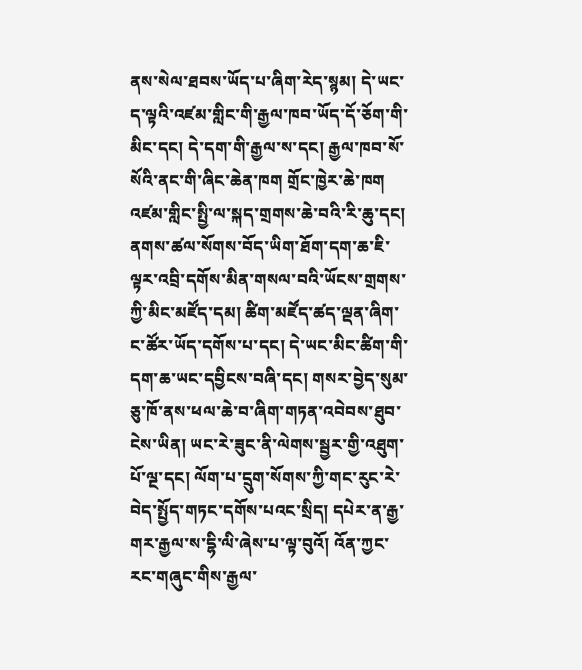ནས་སེལ་ཐབས་ཡོད་པ་ཞིག་རེད་སྙམ། དེ་ཡང་ད་ལྟའི་འཛམ་གླིང་གི་རྒྱལ་ཁབ་ཡོད་དོ་ཅོག་གི་མིང་དང། དེ་དག་གི་རྒྱལ་ས་དང། རྒྱལ་ཁབ་སོ་སོའི་ནང་གི་ཞིང་ཆེན་ཁག གྲོང་ཁྱེར་ཆེ་ཁག འཛམ་གླིང་སྤྱི་ལ་སྐད་གྲགས་ཆེ་བའི་རི་ཆུ་དང། ནགས་ཚལ་སོགས་བོད་ཡིག་ཐོག་དག་ཆ་ཇི་ལྟར་འབྲི་དགོས་མིན་གསལ་བའི་ཡོངས་གྲགས་ཀྱི་མིང་མཛོད་དམ། ཚིག་མཛོད་ཚད་ལྡན་ཞིག་ང་ཚོར་ཡོད་དགོས་པ་དང། དེ་ཡང་མིང་ཚིག་གི་དག་ཆ་ཡང་དབྱིངས་བཞི་དང། གསར་བྱེད་སུམ་ཅུ་ཁོ་ནས་ཕལ་ཆེ་བ་ཞིག་གཏན་འབེབས་ཐུབ་ངེས་ཡིན། ཡང་རེ་ཟུང་ནི་ལེགས་སྦྱར་གྱི་འཐུག་པོ་ལྔ་དང། ལོག་པ་དྲུག་སོགས་ཀྱི་གང་རུང་རེ་བེད་སྤྱོད་གཏང་དགོས་པའང་སྲིད། དཔེར་ན་རྒྱ་གར་རྒྱལ་ས་དྷི་ལི་ཞེས་པ་ལྟ་བུའོ། འོན་ཀྱང་རང་གཞུང་གིས་རྒྱལ་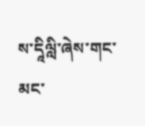ས་དཱིལླི་ཞེས་གང་མང་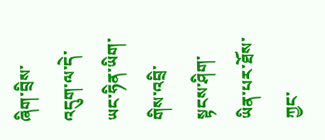ཞིག་བྲིས་འདུག་ལ་དེ་ཡང་ཧིན་ཡིག་གིས་འབྲི་སྟངས་ཤིག་ཡིན་པར་ཐོས་ཀྱང་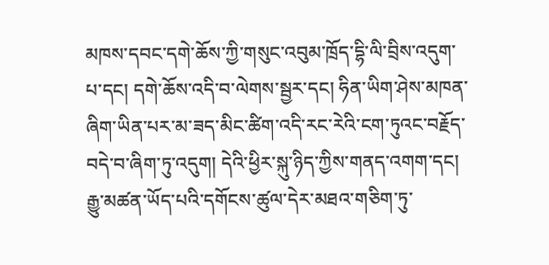མཁས་དབང་དགེ་ཆོས་ཀྱི་གསུང་འབུམ་ཁྲོད་དྷི་ལི་བྲིས་འདུག་པ་དང། དགེ་ཆོས་འདི་བ་ལེགས་སྦྱར་དང། ཧིན་ཡིག་ཤེས་མཁན་ཞིག་ཡིན་པར་མ་ཟད་མིང་ཚིག་འདི་རང་རེའི་ངག་ཏུའང་བརྗོད་བདེ་བ་ཞིག་ཏུ་འདུག། དེའི་ཕྱིར་སྐུ་ཉིད་ཀྱིས་གནད་འགག་དང། རྒྱུ་མཚན་ཡོད་པའི་དགོངས་ཚུལ་དེར་མཐའ་གཅིག་ཏུ་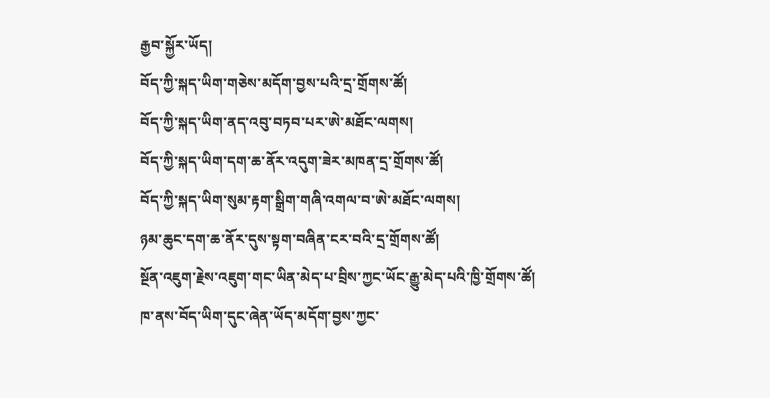རྒྱབ་སྐྱོར་ཡོད།
བོད་ཀྱི་སྐད་ཡིག་གཅེས་མདོག་བྱས་པའི་དྲ་གྲོགས་ཚོ།
བོད་ཀྱི་སྐད་ཡིག་ནད་འབུ་བཏབ་པར་ཨེ་མཐོང་ལགས།
བོད་ཀྱི་སྐད་ཡིག་དག་ཆ་ནོར་འདུག་ཟེར་མཁན་དྲ་གྲོགས་ཚོ།
བོད་ཀྱི་སྐད་ཡིག་སུམ་རྟག་སྒྲིག་གཞི་འགལ་བ་ཨེ་མཐོང་ལགས།
ཉམ་ཆུང་དག་ཆ་ནོར་དུས་སྟག་བཞིན་ངར་བའི་དྲ་གྲོགས་ཚོ།
སྔོན་འཇུག་རྗེས་འཇུག་གང་ཡིན་མེད་པ་བྲིས་ཀྱང་ཡོང་རྒྱུ་མེད་པའི་ཁྱི་གྲོགས་ཚོ།
ཁ་ནས་བོད་ཡིག་དུང་ཞེན་ཡོད་མདོག་བྱས་ཀྱང་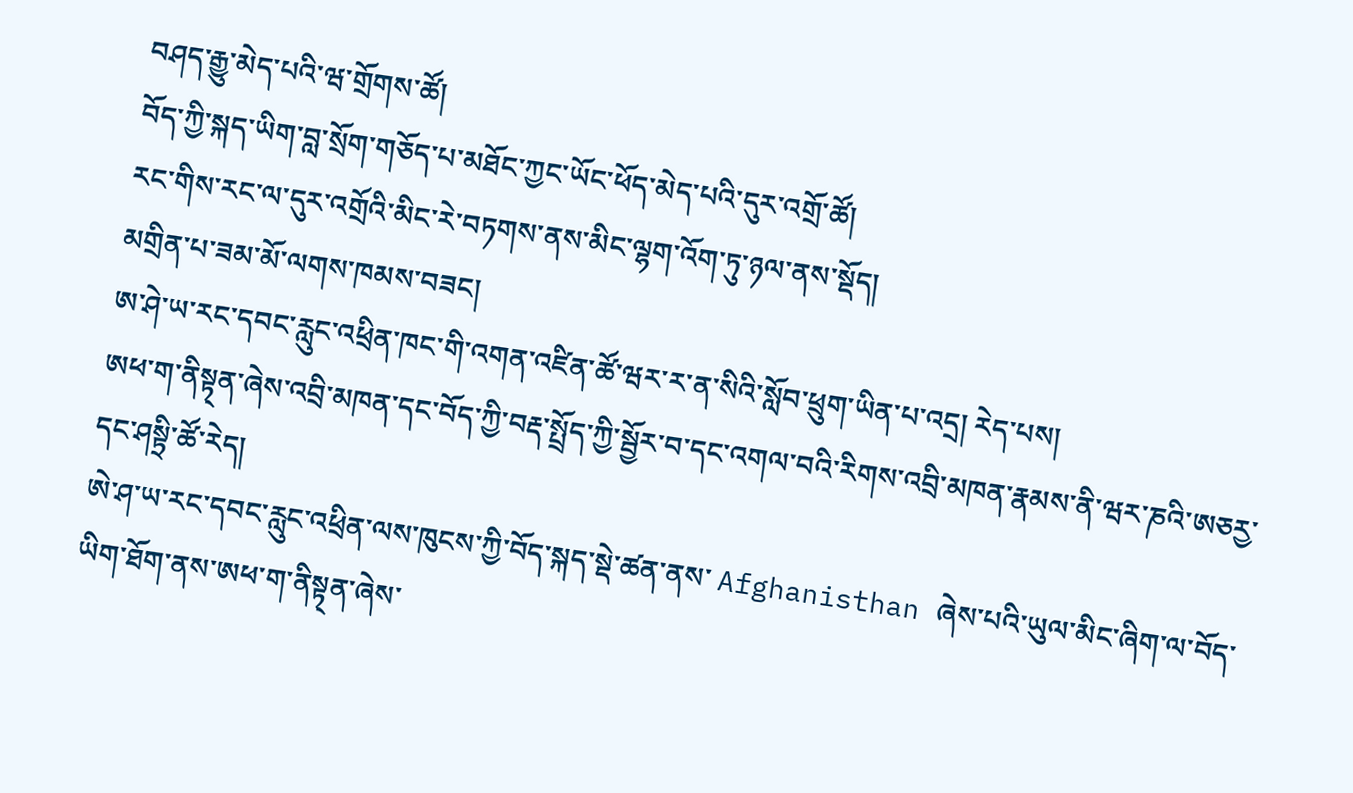བཤད་རྒྱུ་མེད་པའི་ཝ་གྲོགས་ཚོ།
བོད་ཀྱི་སྐད་ཡིག་བླ་སྲོག་གཅོད་པ་མཐོང་ཀྱང་ཡོང་ཕོད་མེད་པའི་དུར་འགྲོ་ཚོ།
རང་གིས་རང་ལ་དུར་འགྲོའི་མིང་རེ་བཏགས་ནས་མིང་ལྷག་འོག་ཏུ་ཉལ་ནས་སྡོད།
མགྲིན་པ་ཟམ་མོ་ལགས་ཁམས་བཟང།
ཨ་ཤེ་ཡ་རང་དབང་རླུང་འཕྲིན་ཁང་གི་འགན་འཛིན་ཚོ་ཝར་ར་ན་སིའི་སློབ་ཕྲུག་ཡིན་པ་འདྲ། རེད་པས།
ཨཕ་ག་ནིསྟ྄ན་ཞེས་འབྲི་མཁན་དང་བོད་ཀྱི་བརྡ་སྤྲོད་ཀྱི་སྦྱོར་བ་དང་འགལ་བའི་རིགས་འབྲི་མཁན་རྣམས་ནི་ཝར་ཎའི་ཨཅརྱ་དང་ཤསྟྲི་ཚོ་རེད།
ཨེ་ཤ་ཡ་རང་དབང་རླུང་འཕྲིན་ལས་ཁུངས་ཀྱི་བོད་སྐད་སྡེ་ཚན་ནས་ Afghanisthan ཞེས་པའི་ཡུལ་མིང་ཞིག་ལ་བོད་ཡིག་ཐོག་ནས་ཨཕ་ག་ནིསྟ྄ན་ཞེས་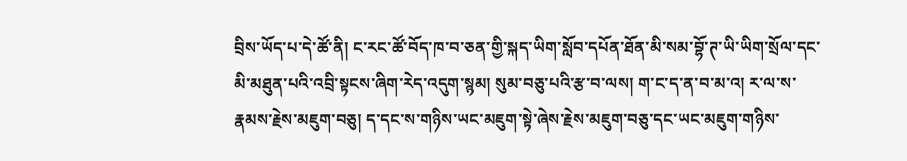བྲིས་ཡོད་པ་དེ་ཚོ་ནི། ང་རང་ཚོ་བོད་ཁ་བ་ཅན་གྱི་སྐད་ཡིག་སློབ་དཔོན་ཐོན་མི་སམ་བྷོ་ཊ་ཡི་ཡིག་སྲོལ་དང་མི་མཐུན་པའི་འབྲི་སྟངས་ཞིག་རེད་འདུག་སྙམ། སུམ་བཅུ་པའི་རྩ་བ་ལས། ག་ང་ད་ན་བ་མ་འ། ར་ལ་ས་རྣམས་རྗེས་མཇུག་བཅུ། ད་དང་ས་གཉིས་ཡང་མཇུག་སྟེ་ཞེས་རྗེས་མཇུག་བཅུ་དང་ཡང་མཇུག་གཉིས་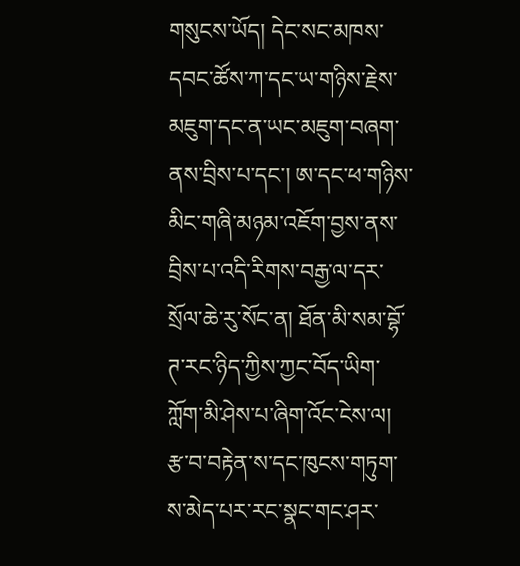གསུངས་ཡོད། དེང་སང་མཁས་དབང་ཚོས་ཀ་དང་ཡ་གཉིས་རྗེས་མཇུག་དང་ན་ཡང་མཇུག་བཞག་ནས་བྲིས་པ་དང་། ཨ་དང་ཕ་གཉིས་མིང་གཞི་མཉམ་འཇོག་བྱས་ནས་བྲིས་པ་འདི་རིགས་བརྒྱ་ལ་དར་སྲོལ་ཆེ་རུ་སོང་ན། ཐོན་མི་སམ་བྷོ་ཊ་རང་ཉིད་ཀྱིས་ཀྱང་བོད་ཡིག་ཀློག་མི་ཤེས་པ་ཞིག་འོང་ངེས་ལ། རྩ་བ་བརྟེན་ས་དང་ཁུངས་གཏུག་ས་མེད་པར་རང་སྣང་གང་ཤར་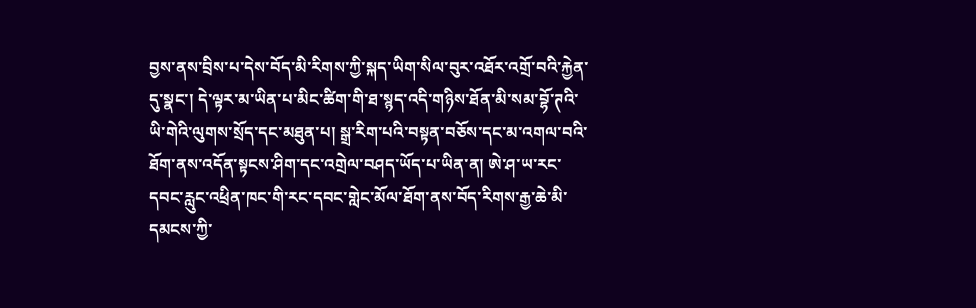བྱས་ནས་བྲིས་པ་དེས་བོད་མི་རིགས་ཀྱི་སྐད་ཡིག་སིལ་བུར་འཐོར་འགྲོ་བའི་རྐྱེན་དུ་སྣང་། དེ་ལྟར་མ་ཡིན་པ་མིང་ཚིག་གི་ཐ་སྙད་འདི་གཉིས་ཐོན་མི་སམ་བྷོ་ཊའི་ཡི་གེའི་ལུགས་སྲོད་དང་མཐུན་པ། སྒྲ་རིག་པའི་བསྟན་བཅོས་དང་མ་འགལ་བའི་ཐོག་ནས་འདོན་སྟངས་ཤིག་དང་འགྲེལ་བཤད་ཡོད་པ་ཡིན་ན། ཨེ་ཤ་ཡ་རང་དབང་རླུང་འཕྲིན་ཁང་གི་རང་དབང་གླེང་མོལ་ཐོག་ནས་བོད་རིགས་རྒྱ་ཆེ་མི་དམངས་ཀྱི་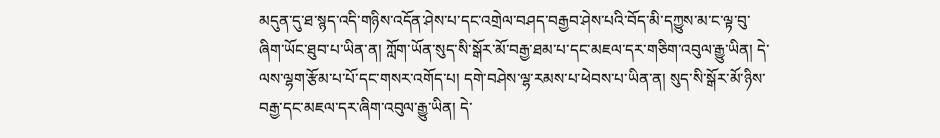མདུན་དུ་ཐ་སྙད་འདི་གཉིས་འདོན་ཤེས་པ་དང་འགྲེལ་བཤད་བརྒྱབ་ཤེས་པའི་བོད་མི་དཀྱུས་མ་ང་ལྟ་བུ་ཞིག་ཡོང་ཐུབ་པ་ཡིན་ན། ཀློག་ཡོན་སུད་སི་སྒོར་མོ་བརྒྱ་ཐམ་པ་དང་མཇལ་དར་གཅིག་འབུལ་རྒྱུ་ཡིན། དེ་ལས་ལྷག་རྩོམ་པ་པོ་དང་གསར་འགོད་པ། དགེ་བཤེས་ལྷ་རམས་པ་ཕེབས་པ་ཡིན་ན། སུད་སི་སྒོར་མོ་ཉིས་བརྒྱ་དང་མཇལ་དར་ཞིག་འབུལ་རྒྱུ་ཡིན། དེ་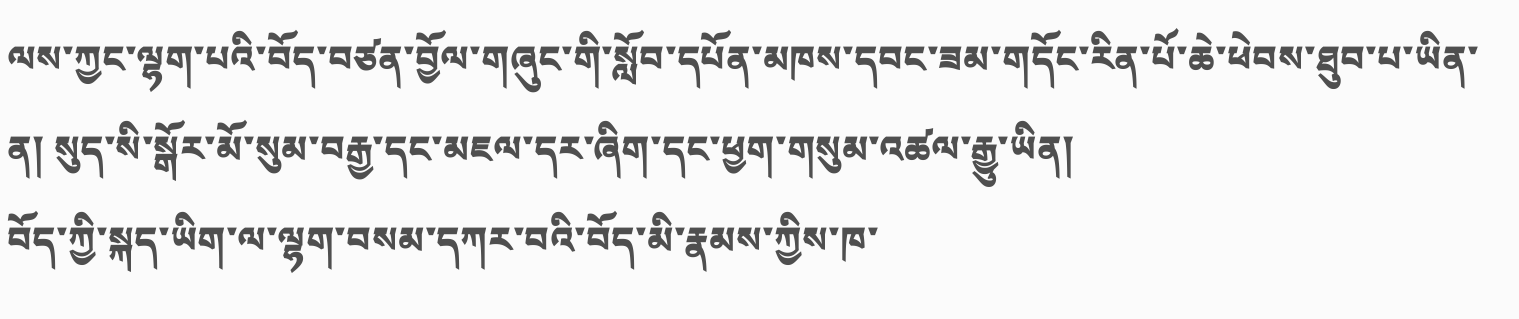ལས་ཀྱང་ལྷག་པའི་བོད་བཙན་བྱོལ་གཞུང་གི་སློབ་དཔོན་མཁས་དབང་ཟམ་གདོང་རིན་པོ་ཆེ་ཕེབས་ཐུབ་པ་ཡིན་ན། སུད་སི་སྒོར་མོ་སུམ་བརྒྱ་དང་མཇལ་དར་ཞིག་དང་ཕྱག་གསུམ་འཚལ་རྒྱུ་ཡིན།
བོད་ཀྱི་སྐད་ཡིག་ལ་ལྷག་བསམ་དཀར་བའི་བོད་མི་རྣམས་ཀྱིས་ཁ་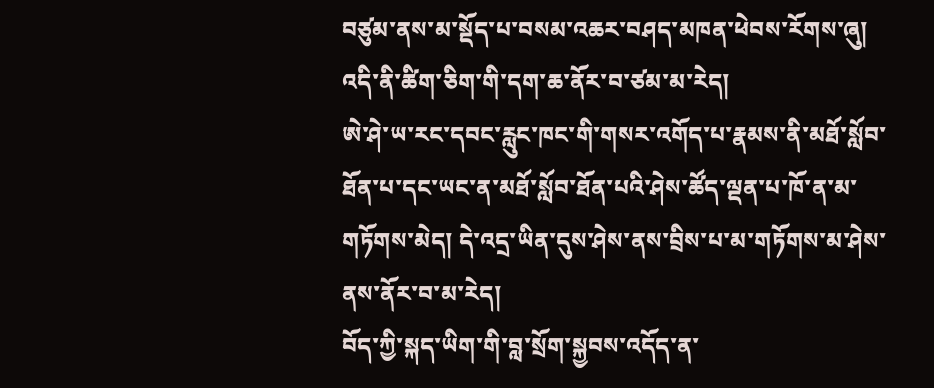བཙུམ་ནས་མ་སྡོད་པ་བསམ་འཆར་བཤད་མཁན་ཕེབས་རོགས་ཞུ། འདི་ནི་ཚིག་ཅིག་གི་དག་ཆ་ནོར་བ་ཙམ་མ་རེད།
ཨེ་ཤེ་ཡ་རང་དབང་རླུང་ཁང་གི་གསར་འགོད་པ་རྣམས་ནི་མཐོ་སློབ་ཐོན་པ་དང་ཡང་ན་མཐོ་སློབ་ཐོན་པའི་ཤེས་ཚོད་ལྡན་པ་ཁོ་ན་མ་གཏོགས་མེད། དེ་འདྲ་ཡིན་དུས་ཤེས་ནས་བྲིས་པ་མ་གཏོགས་མ་ཤེས་ནས་ནོར་བ་མ་རེད།
བོད་ཀྱི་སྐད་ཡིག་གི་བླ་སྲོག་སྐྱབས་འདོད་ན་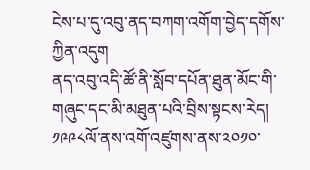ངེས་པ་དུ་འབུ་ནད་བཀག་འགོག་བྱེད་དགོས་ཀྱིན་འདུག
ནད་འབུ་འདི་ཚོ་ནི་སློབ་དཔོན་ཐུན་མོང་གི་གཞུང་དང་མི་མཐུན་པའི་བྲིས་སྟངས་རེད།
༡༩༩༨ལོ་ནས་འགོ་འཛུགས་ནས་༢༠༡༠་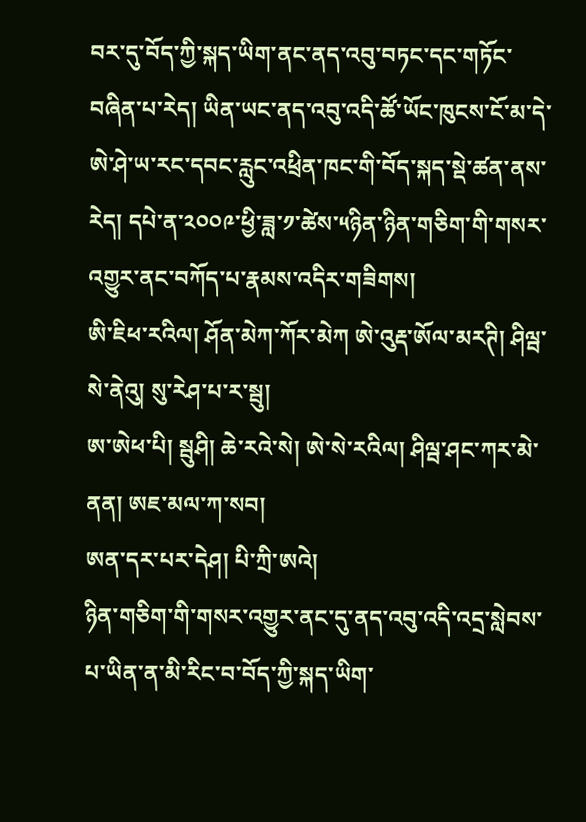བར་དུ་བོད་ཀྱི་སྐད་ཡིག་ནང་ནད་འབུ་བཏང་དང་གཏོང་བཞིན་པ་རེད། ཡིན་ཡང་ནད་འབུ་འདི་ཚོ་ཡོང་ཁུངས་ངོ་མ་དེ་ཨེ་ཤེ་ཡ་རང་དབང་རླུང་འཕྲིན་ཁང་གི་བོད་སྐད་སྡེ་ཚན་ནས་རེད། དཔེ་ན་༢༠༠༩་ཕྱི་ཟླ་༡་ཚེས་༥ཉིན་ཉིན་གཅིག་གི་གསར་འགྱུར་ནང་བཀོད་པ་རྣམས་འདིར་གཟིགས།
ཨི་ཇིཕ་རའིལ། ཤོན་མེཀ་ཀོར་མེཀ ཨེ་འུརྡ་ཨོལ་མརཊི། ཤིལྦ་སེ་ནེའུ། སུ་རེཤ་པ་ར་སྦུ།
ཨ་ཨེཕ་པི། སྦུཤི། ཆེ་རའེ་སེ། ཨེ་སེ་རའིལ། ཤིལྦ་ཤང་ཀར་མེ་ནན། ཨཇ་མལ་ཀ་སབ།
ཨན་དར་པར་དེཤ། པི་ཀྲི་ཨའེ།
ཉིན་གཅིག་གི་གསར་འགྱུར་ནང་དུ་ནད་འབུ་འདི་འདྲ་སླེབས་པ་ཡིན་ན་མི་རིང་བ་བོད་ཀྱི་སྐད་ཡིག་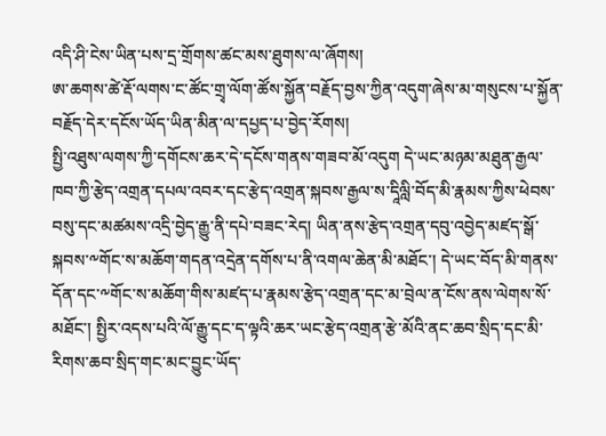འདི་ཤི་ངེས་ཡིན་པས་དྲ་གྲོགས་ཚང་མས་ཐུགས་ལ་ཞོགས།
ཨ་ཆགས་ཚེ་རྡོ་ལགས་ང་ཚོང་གྲྭ་ལོག་ཚོས་སྐྱོན་བརྗོད་བྱས་ཀྱིན་འདུག་ཞེས་མ་གསུངས་པ་སྐྱོན་བརྗོད་དེར་དངོས་ཡོད་ཡིན་མིན་ལ་དཔྱད་པ་བྱེད་རོགས།
སྤྱི་འཐུས་ལགས་ཀྱི་དགོངས་ཆར་དེ་དངོས་གནས་གཟབ་མོ་འདུག དེ་ཡང་མཉམ་མཐུན་རྒྱལ་ཁབ་ཀྱི་རྩེད་འགྲན་དཔལ་འབར་དང་རྩེད་འགྲན་སྐབས་རྒྱལ་ས་དཱིལླི་བོད་མི་རྣམས་ཀྱིས་ཕེབས་བསུ་དང་མཚམས་འདྲི་བྱེད་རྒྱུ་ནི་དཔེ་བཟང་རེད། ཡིན་ནས་རྩེད་འགྲན་དབུ་འབྱེད་མཛད་སྒོ་སྐབས་༸གོང་ས་མཆོག་གདན་འདྲེན་དགོས་པ་ནི་འགལ་ཆེན་མི་མཐོང་། དེ་ཡང་བོད་མི་གནས་དོན་དང་༸གོང་ས་མཆོག་གིས་མཛད་པ་རྣམས་རྩེད་འགྲན་དང་མ་བྲེལ་ན་ངོས་ནས་ལེགས་སོ་མཐོང་། སྤྱིར་འདས་པའི་ལོ་རྒྱུ་དང་ད་ལྟའི་ཆར་ཡང་རྩེད་འགྲན་རྩེ་མོའི་ནང་ཆབ་སྲིད་དང་མི་རིགས་ཆབ་སྲིད་གང་མང་བྱུང་ཡོད་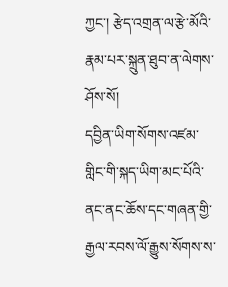ཀྱང་། རྩེད་འགྲན་ལ་རྩེ་མོའི་རྣམ་པར་སྐྲུན་ཐུབ་ན་ལེགས་ཤོས་སོ།
དབྱིན་ཡིག་སོགས་འཛམ་གླིང་གི་སྐད་ཡིག་མང་པོའི་ནང་ནང་ཆོས་དང་གཞན་གྱི་རྒྱལ་རབས་ལོ་རྒྱུས་སོགས་ས་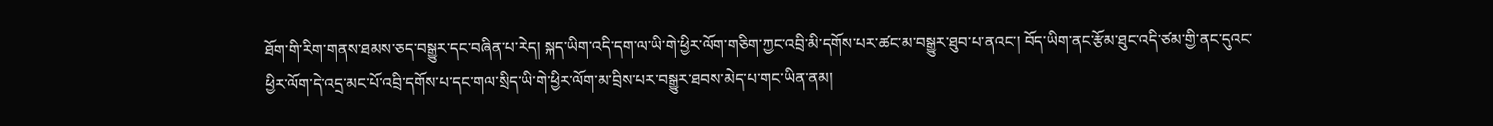ཐོག་གི་རིག་གནས་ཐམས་ཅད་བསྒྱུར་དང་བཞིན་པ་རེད། སྐད་ཡིག་འདི་དག་ལ་ཡི་གེ་ཕྱིར་ལོག་གཅིག་ཀྱང་འབྲི་མི་དགོས་པར་ཚང་མ་བསྒྱུར་ཐུབ་པ་ནའང་། བོད་ཡིག་ནང་རྩོམ་ཐུང་འདི་ཙམ་གྱི་ནང་དུའང་ཕྱིར་ལོག་དེ་འདྲ་མང་པོ་འབྲི་དགོས་པ་དང་གལ་སྲིད་ཡི་གེ་ཕྱིར་ལོག་མ་བྲིས་པར་བསྒྱུར་ཐབས་མེད་པ་གང་ཡིན་ནམ།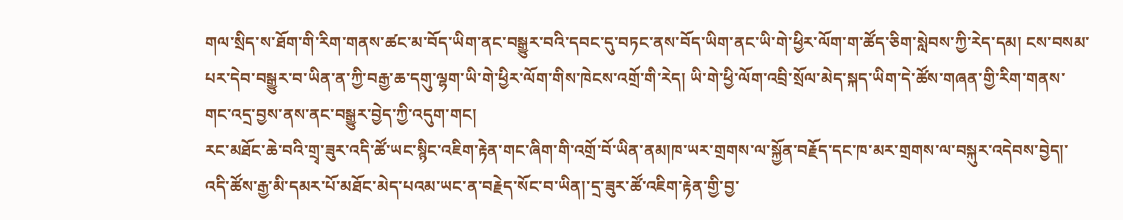གལ་སྲིད་ས་ཐོག་གི་རིག་གནས་ཚང་མ་བོད་ཡིག་ནང་བསྒྱུར་བའི་དབང་དུ་བཏང་ནས་བོད་ཡིག་ནང་ཡི་གེ་ཕྱིར་ལོག་ག་ཚོད་ཅིག་སླེབས་ཀྱི་རེད་དམ། ངས་བསམ་པར་དེབ་བསྒྱུར་བ་ཡིན་ན་ཀྱི་བརྒྱ་ཆ་དགུ་ལྷག་ཡི་གེ་ཕྱིར་ལོག་གིས་ཁེངས་འགྲོ་གི་རེད། ཡི་གེ་ཕྱི་ལོག་འབྲི་སྲོལ་མེད་སྐད་ཡིག་དེ་ཚོས་གཞན་གྱི་རིག་གནས་གང་འདྲ་བྱས་ནས་ནང་བསྒྱུར་བྱེད་ཀྱི་འདུག་གང།
རང་མཐོང་ཆེ་བའི་གྲྭ་ཟུར་འདི་ཚོ་ཡང་སྙིང་འཇིག་རྟེན་གང་ཞིག་གི་འགྲོ་བོ་ཡིན་ནམ།ཁ་ཡར་གྲགས་ལ་སྐྱོན་བརྗོད་དང་ཁ་མར་གྲགས་ལ་བསྐུར་འདེབས་བྱེད།་འདི་ཚོས་རྒྱ་མི་དམར་པོ་མཐོང་མེད་པའམ་ཡང་ན་བརྗེད་སོང་བ་ཡིན།་དྲ་ཟུར་ཚོ་འཇིག་རྟེན་གྱི་བྱ་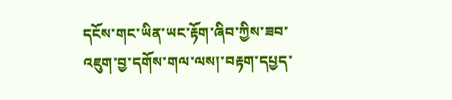དངོས་གང་ཡིན་ཡང་རྟོག་ཞིབ་ཀྱིས་ཟབ་འཇུག་བྱ་དགོས་གལ་ལས།་བརྟག་དཔྱད་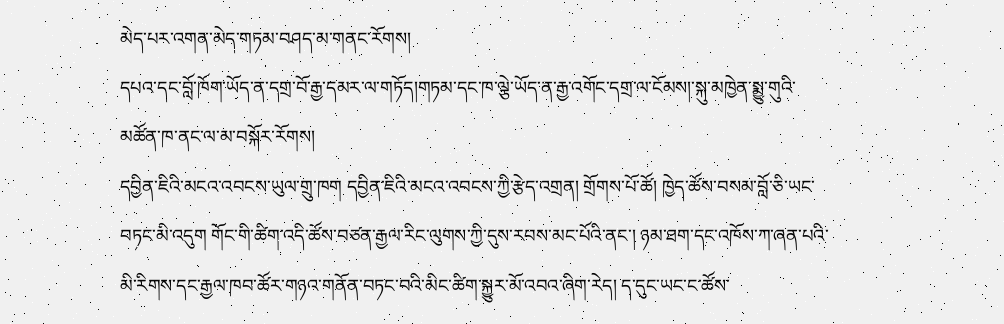མེད་པར་འགན་མེད་གཏམ་བཤད་མ་གནང་རོགས།
དཔའ་དང་བློ་ཁོག་ཡོད་ན་དགྲ་བོ་རྒྱ་དམར་ལ་གཏོད།གཏམ་དང་ཁ་ལྕེ་ཡོད་ན་རྒྱ་འགོང་དགྲ་ལ་ངོམས།་སྐུ་མཁྱེན་སྨྱུ་གུའི་མཚོན་ཁ་ནང་ལ་མ་བསྐོར་རོགས།
དབྱིན་ཇིའི་མངའ་འབངས་ཡུལ་གྲུ་ཁག དབྱིན་ཇིའི་མངའ་འབངས་ཀྱི་རྩེད་འགྲན། གྲོགས་པོ་ཚོ། ཁྱེད་ཚོས་བསམ་བློ་ཅི་ཡང་བཏང་མི་འདུག གོང་གི་ཚིག་འདི་ཚོས་བཙན་རྒྱལ་རིང་ལུགས་ཀྱི་དུས་རབས་མང་པོའི་ནང་། ཉམ་ཐག་དང་འཁོས་ཀ་ཞན་པའི་མི་རིགས་དང་རྒྱལ་ཁབ་ཚོར་གཉའ་གནོན་བཏང་བའི་མིང་ཚིག་སྐྱུར་མོ་འབའ་ཞིག་རེད། ད་དུང་ཡང་ང་ཚོས་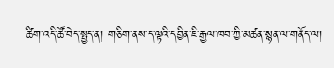ཚིག་འདི་ཚོ་བེད་སྤྱད་ན། གཅིག་ནས་ད་ལྟའི་དབྱིན་ཇི་རྒྱལ་ཁབ་ཀྱི་མཚན་སྙན་ལ་གནོད་ལ།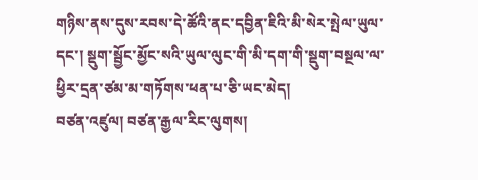གཉིས་ནས་དུས་རབས་དེ་ཚོའི་ནང་དབྱིན་ཇིའི་མི་སེར་སྤེལ་ཡུལ་དང་། སྡུག་སྦྱོང་མྱོང་སའི་ཡུལ་ལུང་གི་མི་དག་གི་སྡུག་བསྔལ་ལ་ཕྱིར་དྲན་ཙམ་མ་གཏོགས་ཕན་པ་ཅི་ཡང་མེད།
བཙན་འཛུལ། བཙན་རྒྱལ་རིང་ལུགས།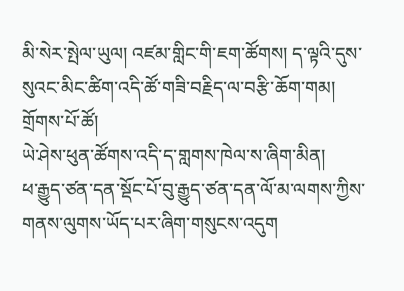མི་སེར་སྤེལ་ཡུལ། འཛམ་གླིང་གི་ཇག་ཚོགས། ད་ལྟའི་དུས་སུའང་མིང་ཚིག་འདི་ཚོ་གཟི་བརྗིད་ལ་བརྩི་ཆོག་གམ། གྲོགས་པོ་ཚོ།
ཡེ་ཤེས་ཕུན་ཚོགས་འདི་ད་གླགས་ཁེལ་ས་ཞིག་མིན།
ཕ་རྒྱུད་ཙན་དན་སྡོང་པོ་བུ་རྒྱུད་ཙན་དན་ལོ་མ་ལགས་ཀྱིས་གནས་ལུགས་ཡོད་པར་ཞིག་གསུངས་འདུག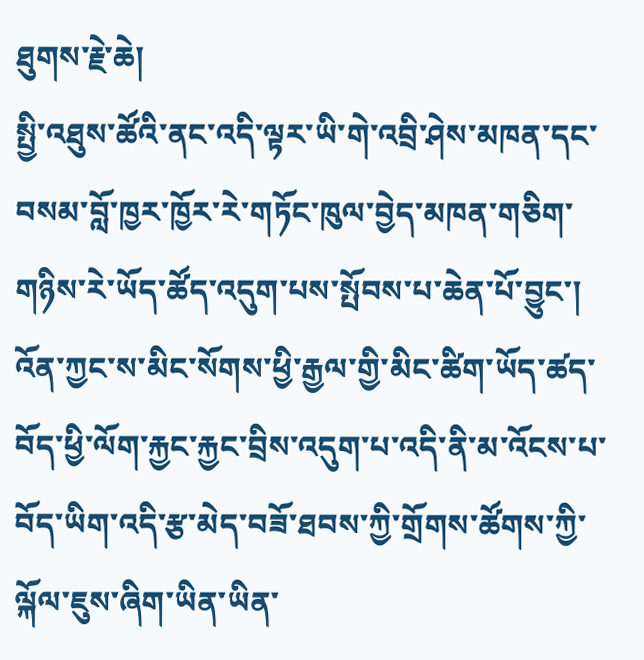ཐུགས་རྗེ་ཆེ།
སྤྱི་འཐུས་ཚོའི་ནང་འདི་ལྟར་ཡི་གེ་འབྲི་ཤེས་མཁན་དང་བསམ་བློ་ཁྱར་ཁྱོར་རེ་གཏོང་ཁུལ་བྱེད་མཁན་གཅིག་གཉིས་རེ་ཡོད་ཚོད་འདུག་པས་སྤོབས་པ་ཆེན་པོ་བྱུང་། འོན་ཀྱང་ས་མིང་སོགས་ཕྱི་རྒྱལ་གྱི་མིང་ཚིག་ཡོད་ཚད་བོད་ཕྱི་ལོག་རྐྱང་རྐྱང་བྲིས་འདུག་པ་འདི་ནི་མ་འོངས་པ་བོད་ཡིག་འདི་རྩ་མེད་བཟོ་ཐབས་ཀྱི་གྲོགས་ཚོགས་ཀྱི་ལྐོལ་ཇུས་ཞིག་ཡིན་ཡིན་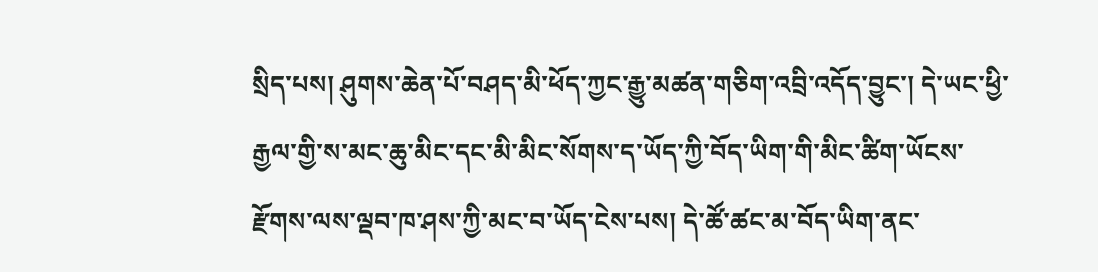སྲིད་པས། ཤུགས་ཆེན་པོ་བཤད་མི་ཕོད་ཀྱང་རྒྱུ་མཚན་གཅིག་འབྲི་འདོད་བྱུང་། དེ་ཡང་ཕྱི་རྒྱལ་གྱི་ས་མང་ཆུ་མིང་དང་མི་མིང་སོགས་ད་ཡོད་ཀྱི་བོད་ཡིག་གི་མིང་ཚིག་ཡོངས་རྫོགས་ལས་ལྡབ་ཁ་ཤས་ཀྱི་མང་བ་ཡོད་ངེས་པས། དེ་ཚོ་ཚང་མ་བོད་ཡིག་ནང་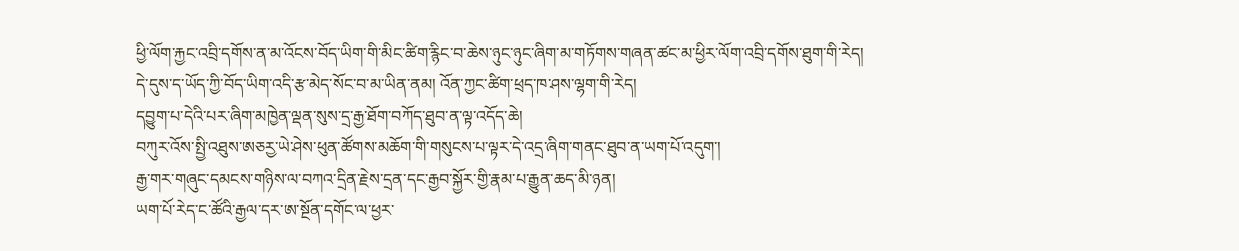ཕྱི་ལོག་རྐྱང་འབྲི་དགོས་ན་མ་འོངས་བོད་ཡིག་གི་མིང་ཚིག་རྙིང་བ་ཆེས་ཉུང་ཉུང་ཞིག་མ་གཏོགས་གཞན་ཚང་མ་ཕྱིར་ལོག་འབྲི་དགོས་ཐུག་གི་རེད། དེ་དུས་ད་ཡོད་ཀྱི་བོད་ཡིག་འདི་རྩ་མེད་སོང་བ་མ་ཡིན་ནམ། འོན་ཀྱང་ཚིག་ཕྲད་ཁ་ཤས་ལྷག་གི་རེད།
དབྱུག་པ་དེའི་པར་ཞིག་མཁྱེན་ལྡན་སུས་དྲ་རྒྱ་ཐོག་བཀོད་ཐུབ་ན་ལྟ་འདོད་ཆེ།
བཀུར་འོས་སྤྱི་འཐུས་ཨཅརྱ་ཡེ་ཤེས་ཕུན་ཚོགས་མཆོག་གི་གསུངས་པ་ལྟར་དེ་འདྲ་ཞིག་གནང་ཐུབ་ན་ཡག་པོ་འདུག་།
རྒྱ་གར་གཞུང་དམངས་གཉིས་ལ་བཀའ་དྲིན་རྗེས་དྲན་དང་རྒྱབ་སྐྱོར་གྱི་རྣམ་པ་རྒྱུན་ཆད་མི་ཉན།
ཡག་པོ་རེད་ང་ཚོའི་རྒྱལ་དར་ཨ་སྔོན་དགོང་ལ་ཕྱར་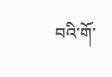བའི་གོ་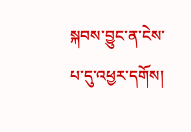སྐབས་བྱུང་ན་ངེས་པ་དུ་འཕྱར་དགོས།